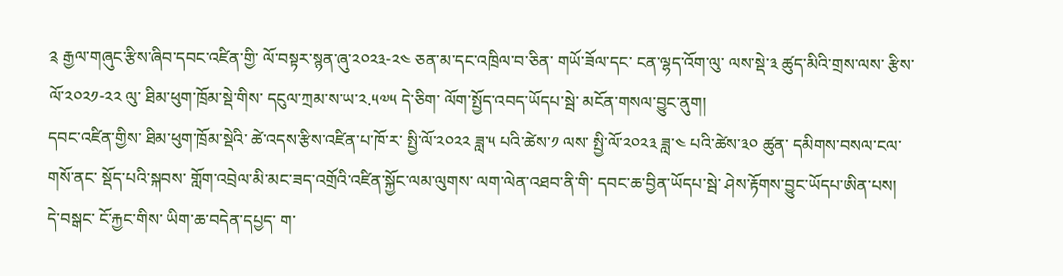༉ རྒྱལ་གཞུང་རྩིས་ཞིབ་དབང་འཛིན་གྱི་ ལོ་བསྟར་སྙན་ཞུ་༢༠༢༣-༢༤ ཅན་མ་དང་འཁྲིལ་བ་ཅིན་ གཡོ་ཟོལ་དང་ ངན་ལྷད་འོག་ལུ་ ལས་སྡེ་༣ ཚུད་མིའི་གྲས་ལས་ རྩིས་ལོ་༢༠༢༡-༢༢ ལུ་ ཐིམ་ཕུག་ཁྲོམ་སྡེ་གིས་ དངུལ་ཀྲམ་ས་ཡ་༢.༥༧༥ དེ་ཅིག་ ལོག་སྤྱོད་འབད་ཡོདཔ་སྦེ་ མངོན་གསལ་བྱུང་ནུག།
དབང་འཛིན་གྱིས་ ཐིམ་ཕུག་ཁྲོམ་སྡེའི་ ཚེ་འདས་རྩིས་འཛིན་པ་ཁོ་ར་ སྤྱི་ལོ་༢༠༢༢ ཟླ་༥ པའི་ཚེས་༡ ལས་ སྤྱི་ལོ་༢༠༢༣ ཟླ་༤ པའི་ཚེས་༣༠ ཚུན་ དམིགས་བསལ་ངལ་གསོ་ནང་ སྡོད་པའི་སྐབས་ གློག་འབྲེལ་མི་མང་ཟད་འགྲོའི་འཛིན་སྐྱོང་ལམ་ལུགས་ ལག་ལེན་འཐབ་ནི་གི་ དབང་ཆ་བྱིན་ཡོདཔ་སྦེ་ ཤེས་རྟོགས་བྱུང་ཡོདཔ་ཨིན་པས།
དེ་བསྒང་ ངོ་རྐྱང་གིས་ ཡིག་ཆ་བདེན་དཔྱད་ ག་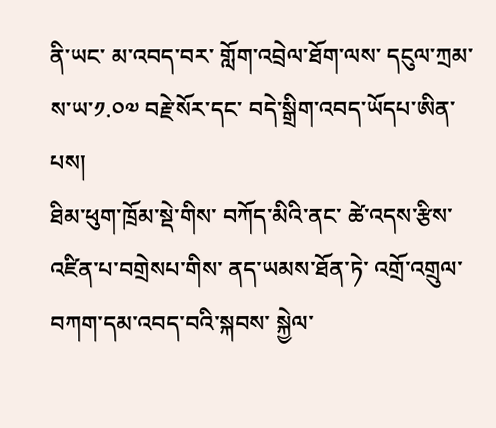ནི་ཡང་ མ་འབད་བར་ གློག་འབྲེལ་ཐོག་ལས་ དངུལ་ཀྲམ་ས་ཡ་༡.༠༧ བརྗེ་སོར་དང་ བདེ་སྒྲིག་འབད་ཡོདཔ་ཨིན་པས།
ཐིམ་ཕུག་ཁྲོམ་སྡེ་གིས་ བཀོད་མིའི་ནང་ ཚེ་འདས་རྩིས་འཛིན་པ་བགྲེསཔ་གིས་ ནད་ཡམས་ཐོན་ཏེ་ འགྲོ་འགྲུལ་བཀག་དམ་འབད་བའི་སྐབས་ སྐྱེལ་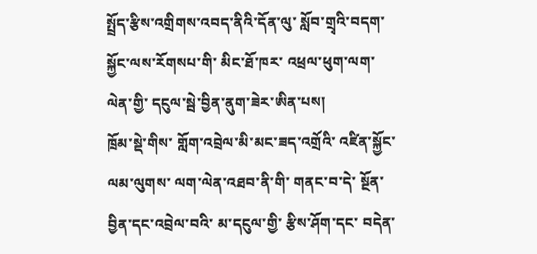སྤྲོད་རྩིས་འགྲིགས་འབད་ནིའི་དོན་ལུ་ སློབ་གྲྭའི་བདག་སྐྱོང་ལས་རོགསཔ་གི་ མིང་ཐོ་ཁར་ འཕྲལ་ཕུག་ལག་ལེན་གྱི་ དངུལ་སྦེ་བྱིན་ནུག་ཟེར་ཨིན་པས།
ཁྲོམ་སྡེ་གིས་ གློག་འབྲེལ་མི་མང་ཟད་འགྲོའི་ འཛིན་སྐྱོང་ལམ་ལུགས་ ལག་ལེན་འཐབ་ནི་གི་ གནང་བ་དེ་ སྔོན་བྱིན་དང་འབྲེལ་བའི་ མ་དངུལ་གྱི་ རྩིས་ཤོག་དང་ བདེན་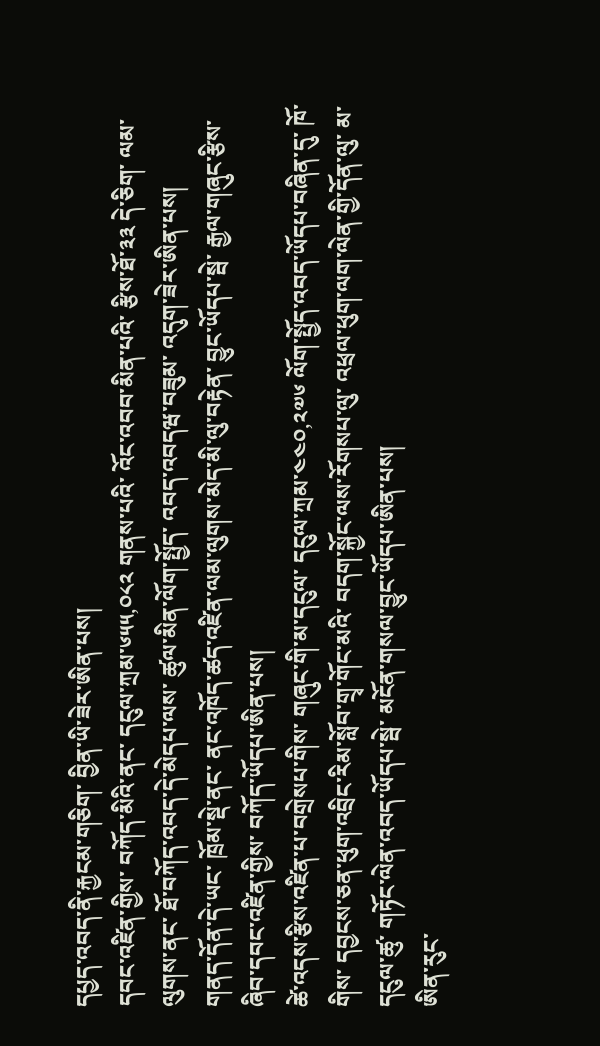དཔྱད་འབད་ནི་རྐྱངམ་གཅིག་ བྱིན་ཡི་ཟེར་ཨིན་པས།
དབང་འཛིན་གྱིས་ བཀོད་མིའི་ནང་ དངུལ་ཀྲམ་༦༥༥,༠༨༢ གནས་པའི་ འོང་འབབ་མིན་པའི་ རྩིས་ཐོ་༣༣ དེ་ཅིག་ ལམ་ལུགས་ནང་ ཐོ་བཀོད་འབད་དེ་མེདཔ་ལས་ ཚུལ་མིན་ལོག་སྤྱོད་ འབད་འབདཝ་བཟུམ་ འདུག་ཟེར་ཨིན་པས།
གནད་དོན་དེ་ཡང་ ཁྲོམ་སྡེ་ནང་ ནང་འཁོད་ཚད་འཛིན་ལམ་ལུགས་མེད་མི་ལུ་བརྟེན་ བྱུང་ཡོདཔ་སྦེ་ རྒྱལ་གཞུང་རྩིས་ཞིབ་དབང་འཛིན་གྱིས་ བཀོད་ཡོདཔ་ཨིན་པས།
ཚེ་འདས་རྩིས་འཛིན་པ་བགྲེསཔ་གིས་ གཞུང་གི་མ་དངུལ་ དངུལ་ཀྲམ་༤༤༠,༢༧༦ ལོག་སྤྱོད་འབད་ཡོདཔ་བཞིན་དུ་ ཁོ་གིས་ དབྱངས་ཅན་ཕུག་འབྲིང་རིམ་སློབ་གྲྭ་གོང་མའི་ བདག་སྐྱོང་ལས་རོགསཔ་ལུ་ འཕྲལ་ཕུག་ལག་ལེན་གྱི་དོན་ལུ་ མ་དངུལ་ཚུ་ གཏོང་ལེན་འབད་ཡོདཔ་སྦེ་ མངོན་གསལ་བྱུང་ཡོདཔ་ཨིན་པས།
ཨིན་རུང་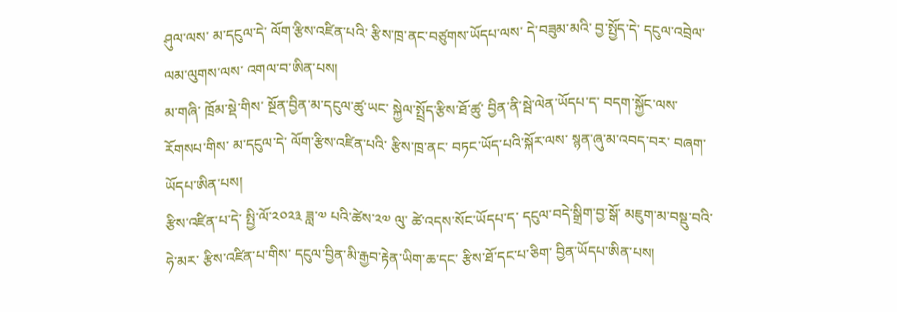ཤུལ་ལས་ མ་དངུལ་དེ་ ལོག་རྩིས་འཛིན་པའི་ རྩིས་ཁྲ་ནང་བཙུགས་ཡོདཔ་ལས་ དེ་བཟུམ་མའི་ བྱ་སྤྱོད་དེ་ དངུལ་འབྲེལ་ལམ་ལུགས་ལས་ འགལ་བ་ཨིན་པས།
མ་གཞི་ ཁྲོམ་སྡེ་གིས་ སྔོན་བྱིན་མ་དངུལ་ཚུ་ཡང་ སྐྱེལ་སྤྲོད་རྩིས་ཐོ་ཚུ་ བྱིན་ནི་སྦེ་ལེན་ཡོདཔ་ད་ བདག་སྐྱོང་ལས་རོགསཔ་གིས་ མ་དངུལ་དེ་ ལོག་རྩིས་འཛིན་པའི་ རྩིས་ཁྲ་ནང་ བཏང་ཡོད་པའི་སྐོར་ལས་ སྙན་ཞུ་མ་འབད་བར་ བཞག་ཡོདཔ་ཨིན་པས།
རྩིས་འཛིན་པ་དེ་ སྤྱི་ལོ་༢༠༢༣ ཟླ་༧ པའི་ཚེས་༢༧ ལུ་ ཚེ་འདས་སོང་ཡོདཔ་ད་ དངུལ་བདེ་སྒྲིག་བྱ་སྒོ་ མཇུག་མ་བསྡུ་བའི་ཧེ་མར་ རྩིས་འཛིན་པ་གིས་ དངུལ་བྱིན་མི་རྒྱབ་རྟེན་ཡིག་ཆ་དང་ རྩིས་ཐོ་དང་པ་ཅིག་ བྱིན་ཡོདཔ་ཨིན་པས།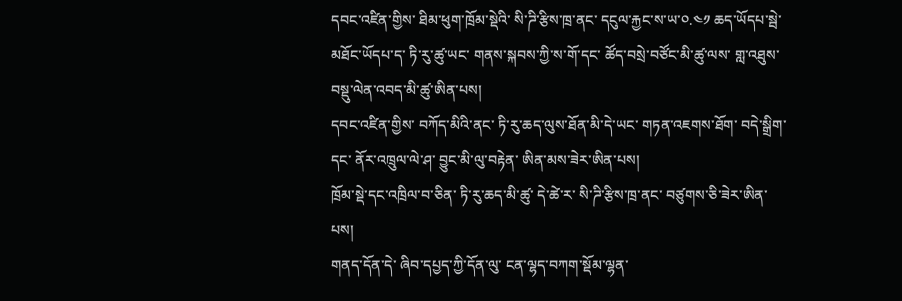དབང་འཛིན་གྱིས་ ཐིམ་ཕུག་ཁྲོམ་སྡེའི་ སི་ཌི་རྩིས་ཁྲ་ནང་ དངུལ་རྐྱང་ས་ཡ་༠.༤༡ ཆད་ཡོདཔ་སྦེ་ མཐོང་ཡོདཔ་ད་ ཏི་རུ་ཚུ་ཡང་ གནས་སྐབས་ཀྱི་ས་གོ་དང་ ཚོད་བསྲེ་བཙོང་མི་ཚུ་ལས་ གླ་འཐུས་བསྡུ་ལེན་འབད་མི་ཚུ་ཨིན་པས།
དབང་འཛིན་གྱིས་ བཀོད་མིའི་ནང་ ཏི་རུ་ཆད་ལུས་ཐོན་མི་དེ་ཡང་ གཏན་འཇགས་ཐོག་ བདེ་སྒྲིག་དང་ ནོར་འཁྲུལ་ལེ་ཤ་ བྱུང་མི་ལུ་བརྟེན་ ཨིན་མས་ཟེར་ཨིན་པས།
ཁྲོམ་སྡེ་དང་འཁྲིལ་བ་ཅིན་ ཏི་རུ་ཆད་མི་ཚུ་ དེ་ཚེ་ར་ སི་ཌི་རྩིས་ཁྲ་ནང་ བཙུགས་ཅི་ཟེར་ཨིན་པས།
གནད་དོན་དེ་ ཞིབ་དཔྱད་ཀྱི་དོན་ལུ་ ངན་ལྷད་བཀག་སྡོམ་ལྷན་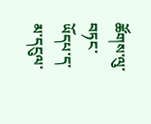ཚོགས་ལུ་ བཏང་ཡོདཔ་ད་ མ་དངུལ་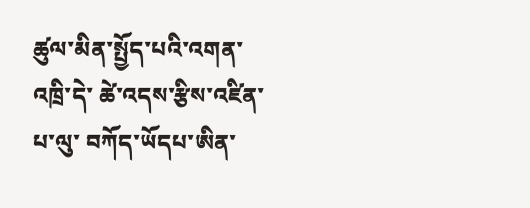ཚུལ་མིན་སྤྱོད་པའི་འགན་འཁྲི་དེ་ ཚེ་འདས་རྩིས་འཛིན་པ་ལུ་ བཀོད་ཡོདཔ་ཨིན་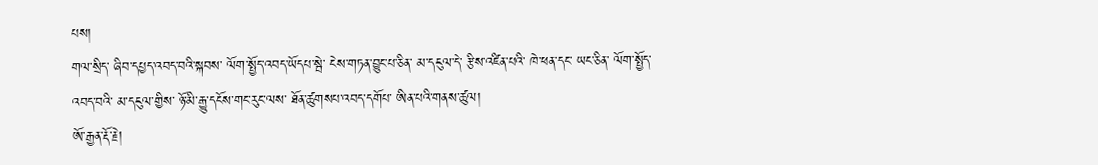པས།
གལ་སྲིད་ ཞིབ་དཔྱད་འབད་བའི་སྐབས་ ལོག་སྤྱོད་འབད་ཡོདཔ་སྦེ་ ངེས་གཏན་བྱུང་པ་ཅིན་ མ་དངུལ་དེ་ རྩིས་འཛིན་པའི་ ཁེ་ཕན་དང་ ཡང་ཅིན་ ལོག་སྤྱོད་འབད་བའི་ མ་དངུལ་གྱིས་ ཉོ་མི་རྒྱུ་དངོས་གང་རུང་ལས་ ཐོན་ཚུགསཔ་འབད་དགོཔ་ ཨིན་པའི་གནས་ཚུལ།
ཨོ་རྒྱན་རྡོ་རྗེ།